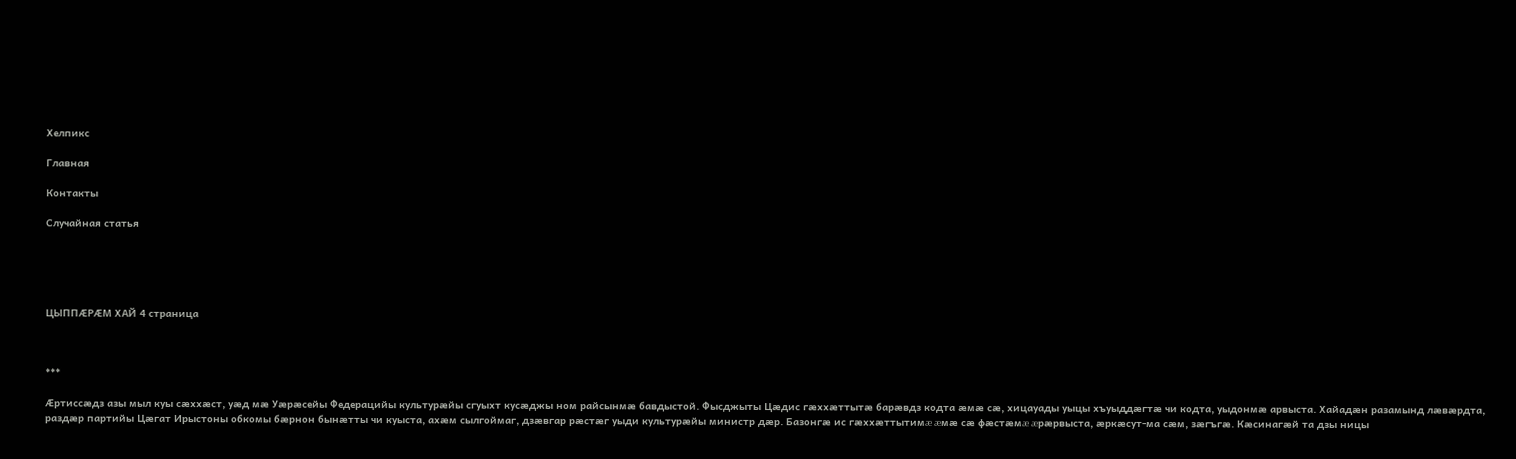Хелпикс

Главная

Контакты

Случайная статья





ЦЫППÆРÆМ ХАЙ 4 страница



***

Æртиссæдз азы мыл куы сæххæст, уæд мæ Уæрæсейы Федерацийы культурæйы сгуыхт кусæджы ном райсынмæ бавдыстой. Фысджыты Цæдис гæххæттытæ барæвдз кодта æмæ сæ, хицауады уыцы хъуыддæгтæ чи кодта, уыдонмæ арвыста. Хайадæн разамынд лæвæрдта, раздæр партийы Цæгат Ирыстоны обкомы бæрнон бынæтты чи куыста, ахæм сылгоймаг, дзæвгар рæстæг уыди культурæйы министр дæр. Базонгæ ис гæххæттытимæ æмæ сæ фæстæмæ æрæрвыста, æркæсут-ма сæм, зæгъгæ. Кæсинагæй та дзы ницы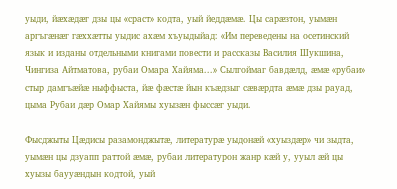уыди, йæхæдæг дзы цы «сраст» кодта, уый йеддæмæ. Цы сарæзтон, уымæн аргъгæнæг гæххæтты уыдис ахæм хъуыдыйад: «Им переведены на осетинский язык и изданы отдельными книгами повести и рассказы Василия Шукшина, Чингиза Айтматова, рубаи Омара Хайяма...» Сылгоймаг бавдæлд, æмæ «рубаи» стыр дамгъæйæ ныффыста, йæ фæстæ йын къæдзыг сæвæрдта æмæ дзы рауад, цыма Рубаи дæр Омар Хайямы хуызæн фыссæг уыди.

Фысджыты Цæдисы разамонджытæ, литературæ уыдонæй «хуыздæр» чи зыдта, уымæн цы дзуапп раттой æмæ, рубаи литературон жанр кæй у, ууыл æй цы хуызы баууæндын кодтой, уый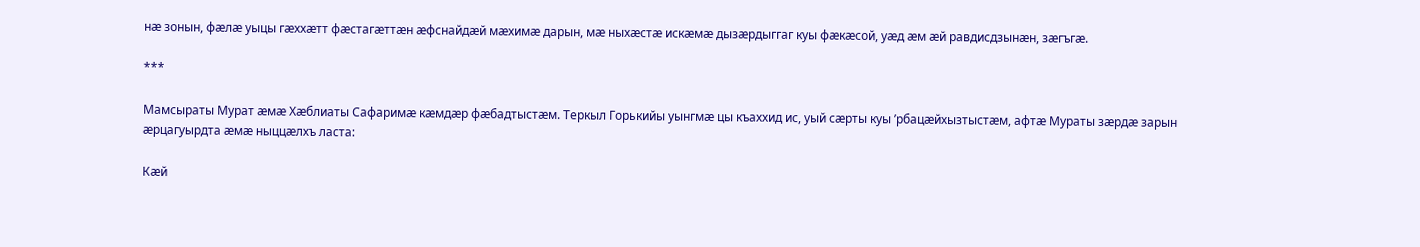нæ зонын, фæлæ уыцы гæххæтт фæстагæттæн æфснайдæй мæхимæ дарын, мæ ныхæстæ искæмæ дызæрдыггаг куы фæкæсой, уæд æм æй равдисдзынæн, зæгъгæ.

***

Мамсыраты Мурат æмæ Хæблиаты Сафаримæ кæмдæр фæбадтыстæм. Теркыл Горькийы уынгмæ цы къаххид ис, уый сæрты куы ’рбацæйхызтыстæм, афтæ Мураты зæрдæ зарын æрцагуырдта æмæ ныццæлхъ ласта:

Кæй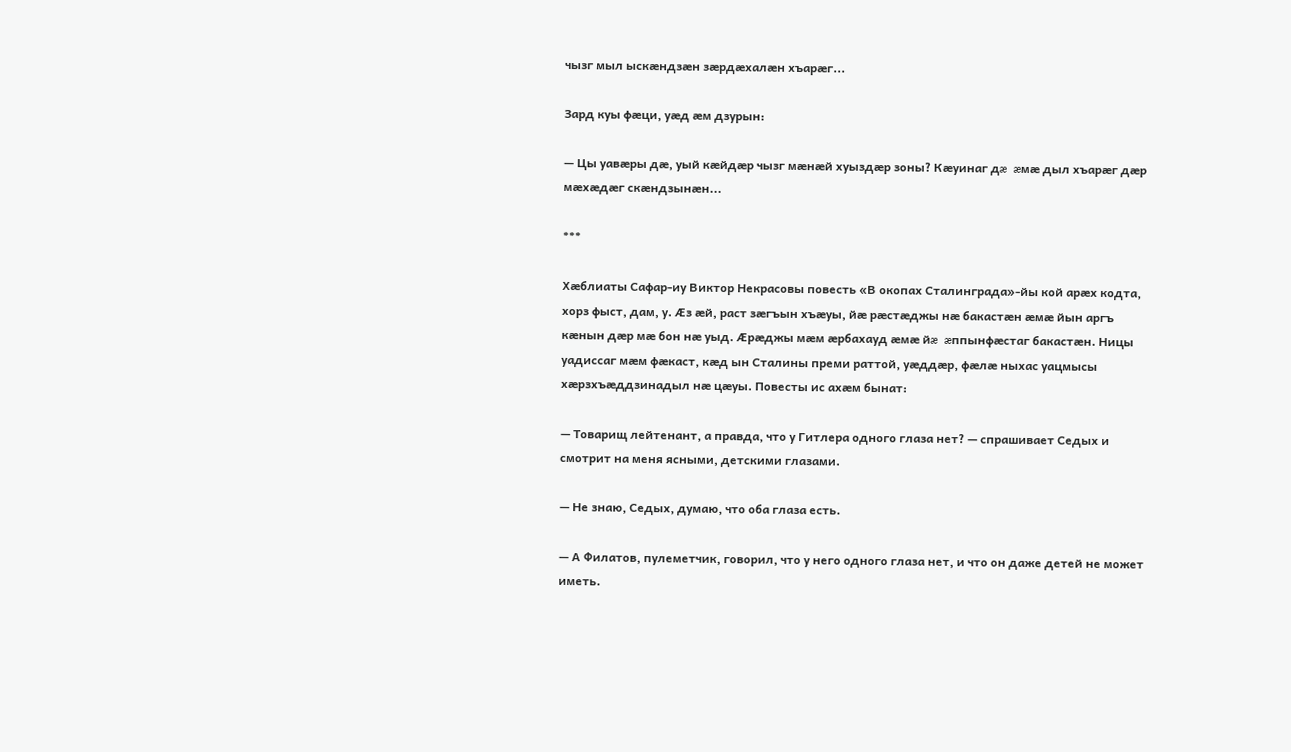чызг мыл ыскæндзæн зæрдæхалæн хъарæг...

Зард куы фæци, уæд æм дзурын:

— Цы уавæры дæ, уый кæйдæр чызг мæнæй хуыздæр зоны? Кæуинаг дæ æмæ дыл хъарæг дæр мæхæдæг скæндзынæн...

***

Хæблиаты Сафар-иу Виктор Некрасовы повесть «В окопах Сталинграда»-йы кой арæх кодта, хорз фыст, дам, у. Æз æй, раст зæгъын хъæуы, йæ рæстæджы нæ бакастæн æмæ йын аргъ кæнын дæр мæ бон нæ уыд. Æрæджы мæм æрбахауд æмæ йæ æппынфæстаг бакастæн. Ницы уадиссаг мæм фæкаст, кæд ын Сталины преми раттой, уæддæр, фæлæ ныхас уацмысы хæрзхъæддзинадыл нæ цæуы. Повесты ис ахæм бынат:

— Товарищ лейтенант, а правда, что у Гитлера одного глаза нет? — спрашивает Седых и смотрит на меня ясными, детскими глазами.

— Не знаю, Седых, думаю, что оба глаза есть.

— А Филатов, пулеметчик, говорил, что у него одного глаза нет, и что он даже детей не может иметь.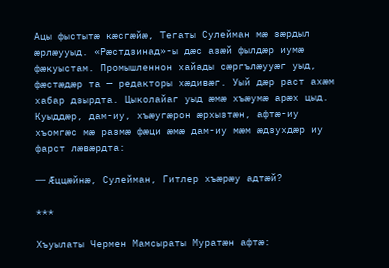Ацы фыстытæ кæсгæйæ, Тегаты Сулейман мæ зæрдыл æрлæууыд. «Рæстдзинад»-ы дæс азæй фылдæр иумæ фæкуыстам. Промышленнон хайады сæргълæууæг уыд, фæстæдæр та — редакторы хæдивæг. Уый дæр раст ахæм хабар дзырдта. Цыколайаг уыд æмæ хъæумæ арæх цыд. Куыддæр, дам-иу, хъæугæрон æрхызтæн, афтæ-иу хъомгæс мæ размæ фæци æмæ дам-иу мæм æдзухдæр иу фарст лæвæрдта:

— Æццæйнæ, Сулейман, Гитлер хъæрæу адтæй?

***

Хъуылаты Чермен Мамсыраты Муратæн афтæ: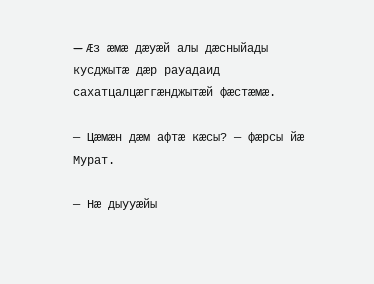— Æз æмæ дæуæй алы дæсныйады кусджытæ дæр рауадаид сахатцалцæггæнджытæй фæстæмæ.

— Цæмæн дæм афтæ кæсы? — фæрсы йæ Мурат.

— Нæ дыууæйы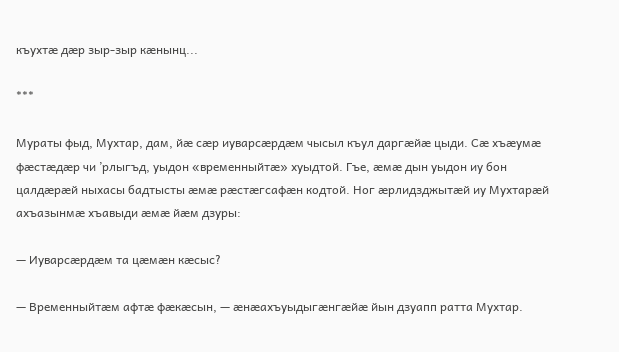къухтæ дæр зыр-зыр кæнынц...

***

Мураты фыд, Мухтар, дам, йæ сæр иуварсæрдæм чысыл къул даргæйæ цыди. Сæ хъæумæ фæстæдæр чи ’рлыгъд, уыдон «временныйтæ» хуыдтой. Гъе, æмæ дын уыдон иу бон цалдæрæй ныхасы бадтысты æмæ рæстæгсафæн кодтой. Ног æрлидзджытæй иу Мухтарæй ахъазынмæ хъавыди æмæ йæм дзуры:

— Иуварсæрдæм та цæмæн кæсыс?

— Временныйтæм афтæ фæкæсын, — æнæахъуыдыгæнгæйæ йын дзуапп ратта Мухтар.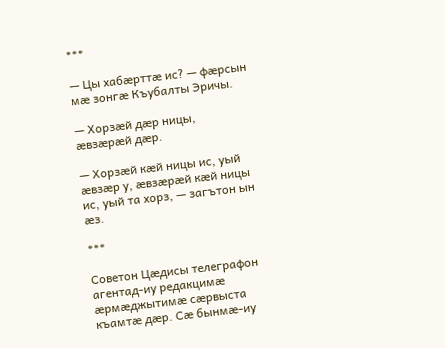***

— Цы хабæрттæ ис? — фæрсын мæ зонгæ Къубалты Эричы.

— Хорзæй дæр ницы, æвзæрæй дæр.

— Хорзæй кæй ницы ис, уый æвзæр у, æвзæрæй кæй ницы ис, уый та хорз, — загътон ын æз.

***

Советон Цæдисы телеграфон агентад-иу редакцимæ æрмæджытимæ сæрвыста къамтæ дæр. Сæ бынмæ-иу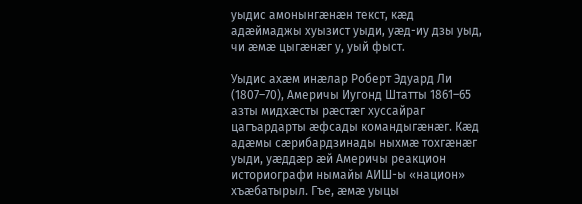уыдис амонынгæнæн текст, кæд адæймаджы хуызист уыди, уæд-иу дзы уыд, чи æмæ цыгæнæг у, уый фыст.

Уыдис ахæм инæлар Роберт Эдуард Ли (1807–70), Америчы Иугонд Штатты 1861–65 азты мидхæсты рæстæг хуссайраг цагъардарты æфсады командыгæнæг. Кæд адæмы сæрибардзинады ныхмæ тохгæнæг уыди, уæддæр æй Америчы реакцион историографи нымайы АИШ-ы «национ» хъæбатырыл. Гъе, æмæ уыцы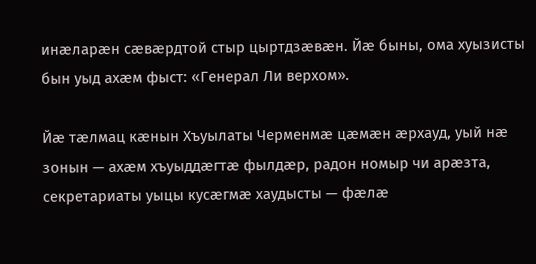инæларæн сæвæрдтой стыр цыртдзæвæн. Йæ быны, ома хуызисты бын уыд ахæм фыст: «Генерал Ли верхом».

Йæ тæлмац кæнын Хъуылаты Черменмæ цæмæн æрхауд, уый нæ зонын — ахæм хъуыддæгтæ фылдæр, радон номыр чи арæзта, секретариаты уыцы кусæгмæ хаудысты — фæлæ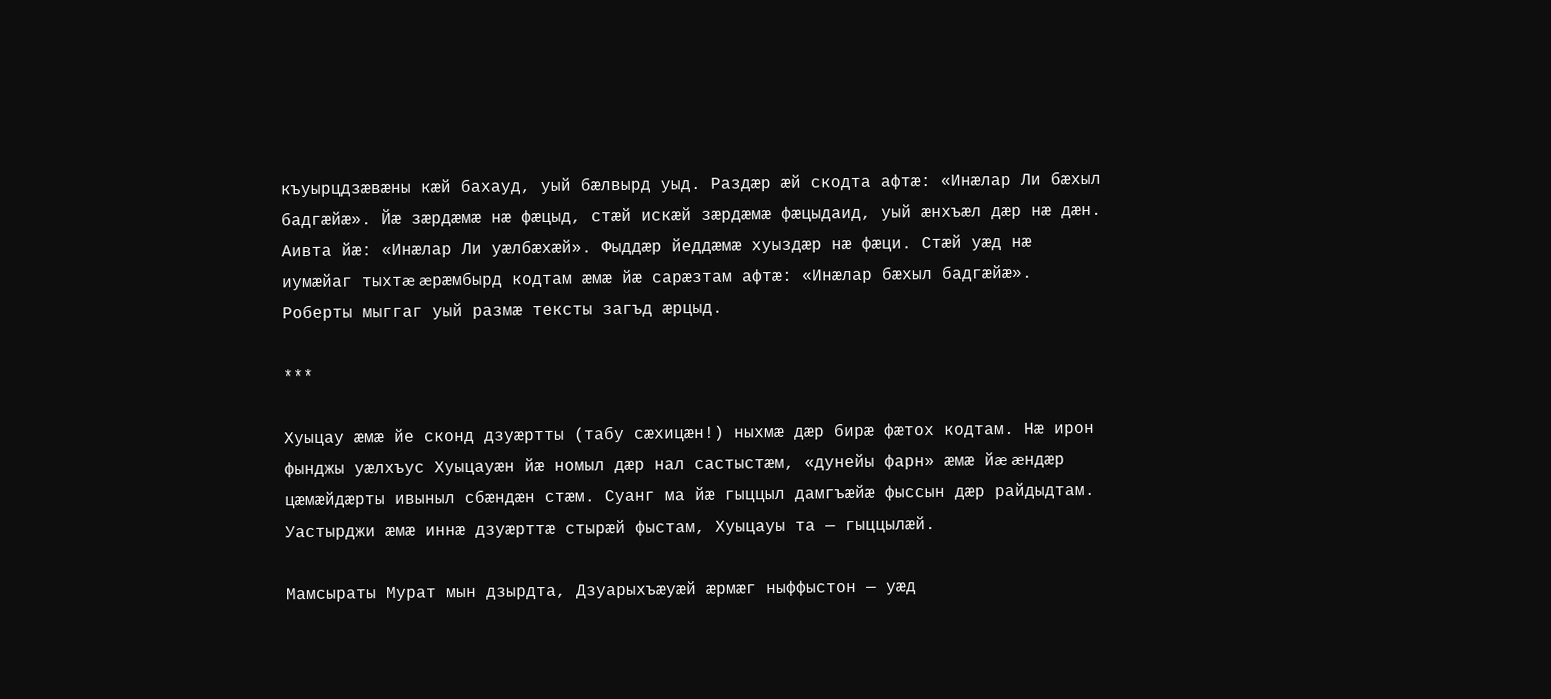къуырцдзæвæны кæй бахауд, уый бæлвырд уыд. Раздæр æй скодта афтæ: «Инæлар Ли бæхыл бадгæйæ». Йæ зæрдæмæ нæ фæцыд, стæй искæй зæрдæмæ фæцыдаид, уый æнхъæл дæр нæ дæн. Аивта йæ: «Инæлар Ли уæлбæхæй». Фыддæр йеддæмæ хуыздæр нæ фæци. Стæй уæд нæ иумæйаг тыхтæ æрæмбырд кодтам æмæ йæ сарæзтам афтæ: «Инæлар бæхыл бадгæйæ». Роберты мыггаг уый размæ тексты загъд æрцыд.

***

Хуыцау æмæ йе сконд дзуæртты (табу сæхицæн!) ныхмæ дæр бирæ фæтох кодтам. Нæ ирон фынджы уæлхъус Хуыцауæн йæ номыл дæр нал састыстæм, «дунейы фарн» æмæ йæ æндæр цæмæйдæрты ивыныл сбæндæн стæм. Суанг ма йæ гыццыл дамгъæйæ фыссын дæр райдыдтам. Уастырджи æмæ иннæ дзуæрттæ стырæй фыстам, Хуыцауы та — гыццылæй.

Мамсыраты Мурат мын дзырдта, Дзуарыхъæуæй æрмæг ныффыстон — уæд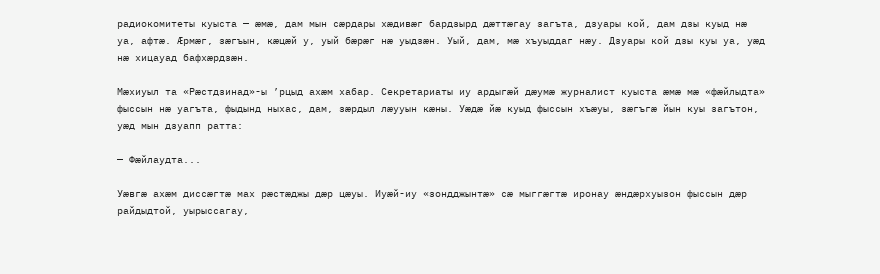радиокомитеты куыста — æмæ, дам мын сæрдары хæдивæг бардзырд дæттæгау загъта, дзуары кой, дам дзы куыд нæ уа, афтæ. Æрмæг, зæгъын, кæцæй у, уый бæрæг нæ уыдзæн. Уый, дам, мæ хъуыддаг нæу. Дзуары кой дзы куы уа, уæд нæ хицауад бафхæрдзæн.

Мæхиуыл та «Рæстдзинад»-ы ’рцыд ахæм хабар. Секретариаты иу ардыгæй дæумæ журналист куыста æмæ мæ «фæйлыдта» фыссын нæ уагъта, фыдынд ныхас, дам, зæрдыл лæууын кæны. Уæдæ йæ куыд фыссын хъæуы, зæгъгæ йын куы загътон, уæд мын дзуапп ратта:

— Фæйлаудта...

Уæвгæ ахæм диссæгтæ мах рæстæджы дæр цæуы. Иуæй-иу «зондджынтæ» сæ мыггæгтæ иронау æндæрхуызон фыссын дæр райдыдтой, уырыссагау,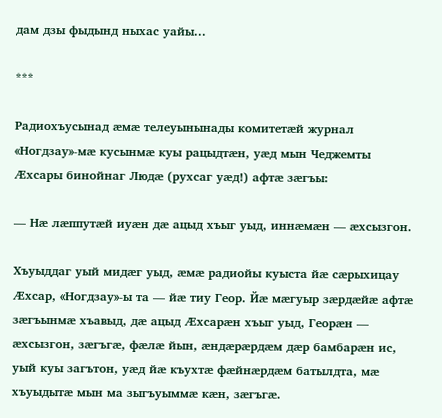дам дзы фыдынд ныхас уайы...

***

Радиохъусынад æмæ телеуынынады комитетæй журнал «Ногдзау»-мæ кусынмæ куы рацыдтæн, уæд мын Чеджемты Æхсары бинойнаг Людæ (рухсаг уæд!) афтæ зæгъы:

— Нæ лæппутæй иуæн дæ ацыд хъыг уыд, иннæмæн — æхсызгон.

Хъуыддаг уый мидæг уыд, æмæ радиойы куыста йæ сæрыхицау Æхсар, «Ногдзау»-ы та — йæ тиу Геор. Йæ мæгуыр зæрдæйæ афтæ зæгъынмæ хъавыд, дæ ацыд Æхсарæн хъыг уыд, Георæн — æхсызгон, зæгъгæ, фæлæ йын, æндæрæрдæм дæр бамбарæн ис, уый куы загътон, уæд йæ къухтæ фæйнæрдæм батылдта, мæ хъуыдытæ мын ма зыгъуыммæ кæн, зæгъгæ.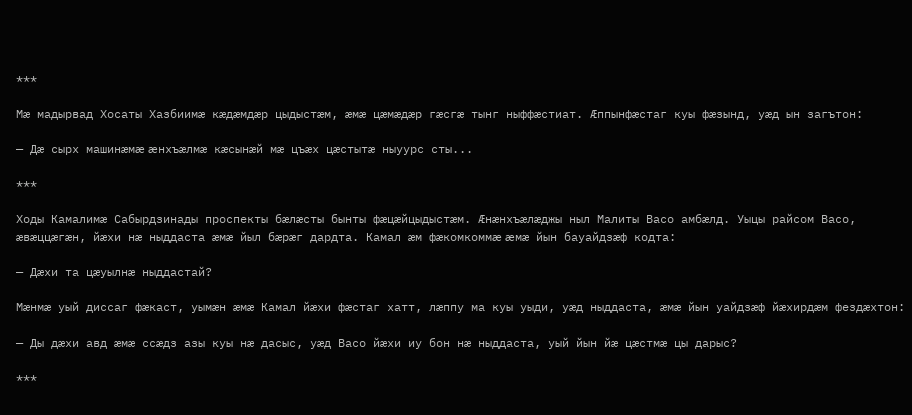***

Мæ мадырвад Хосаты Хазбиимæ кæдæмдæр цыдыстæм, æмæ цæмæдæр гæсгæ тынг ныффæстиат. Æппынфæстаг куы фæзынд, уæд ын загътон:

— Дæ сырх машинæмæ æнхъæлмæ кæсынæй мæ цъæх цæстытæ ныуурс сты...

***

Ходы Камалимæ Сабырдзинады проспекты бæлæсты бынты фæцæйцыдыстæм. Æнæнхъæлæджы ныл Малиты Васо амбæлд. Уыцы райсом Васо, æвæццæгæн, йæхи нæ ныддаста æмæ йыл бæрæг дардта. Камал æм фæкомкоммæ æмæ йын бауайдзæф кодта:

— Дæхи та цæуылнæ ныддастай?

Мæнмæ уый диссаг фæкаст, уымæн æмæ Камал йæхи фæстаг хатт, лæппу ма куы уыди, уæд ныддаста, æмæ йын уайдзæф йæхирдæм фездæхтон:

— Ды дæхи авд æмæ ссæдз азы куы нæ дасыс, уæд Васо йæхи иу бон нæ ныддаста, уый йын йæ цæстмæ цы дарыс?

***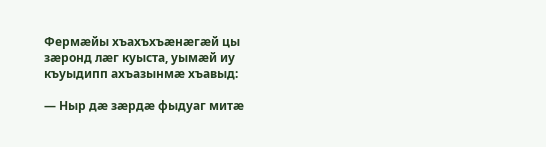Фермæйы хъахъхъæнæгæй цы зæронд лæг куыста, уымæй иу къуыдипп ахъазынмæ хъавыд:

— Ныр дæ зæрдæ фыдуаг митæ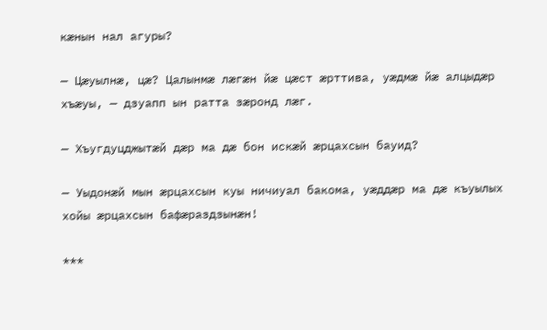кæнын нал агуры?

— Цæуылнæ, цæ? Цалынмæ лæгæн йæ цæст æрттива, уæдмæ йæ алцыдæр хъæуы, — дзуапп ын ратта зæронд лæг.

— Хъугдуцджытæй дæр ма дæ бон искæй æрцахсын бауид?

— Уыдонæй мын æрцахсын куы ничиуал бакома, уæддæр ма дæ къуылых хойы æрцахсын бафæраздзынæн!

***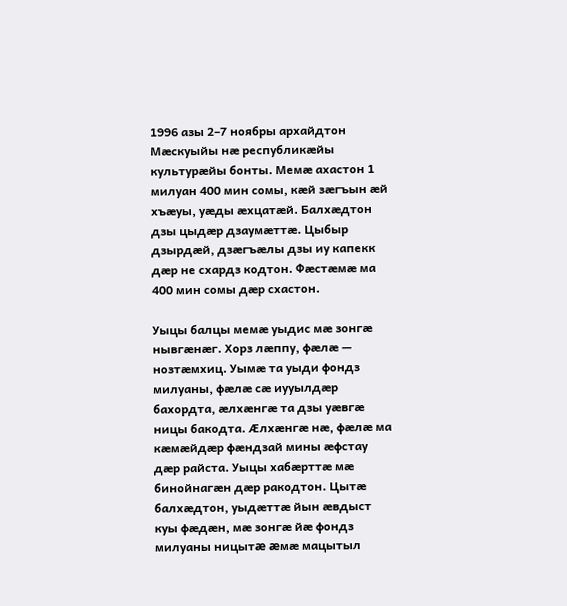1996 азы 2–7 ноябры архайдтон Мæскуыйы нæ республикæйы культурæйы бонты. Мемæ ахастон 1 милуан 400 мин сомы, кæй зæгъын æй хъæуы, уæды æхцатæй. Балхæдтон дзы цыдæр дзаумæттæ. Цыбыр дзырдæй, дзæгъæлы дзы иу капекк дæр не схардз кодтон. Фæстæмæ ма 400 мин сомы дæр схастон.

Уыцы балцы мемæ уыдис мæ зонгæ нывгæнæг. Хорз лæппу, фæлæ — нозтæмхиц. Уымæ та уыди фондз милуаны, фæлæ сæ иууылдæр бахордта, æлхæнгæ та дзы уæвгæ ницы бакодта. Æлхæнгæ нæ, фæлæ ма кæмæйдæр фæндзай мины æфстау дæр райста. Уыцы хабæрттæ мæ бинойнагæн дæр ракодтон. Цытæ балхæдтон, уыдæттæ йын æвдыст куы фæдæн, мæ зонгæ йæ фондз милуаны ницытæ æмæ мацытыл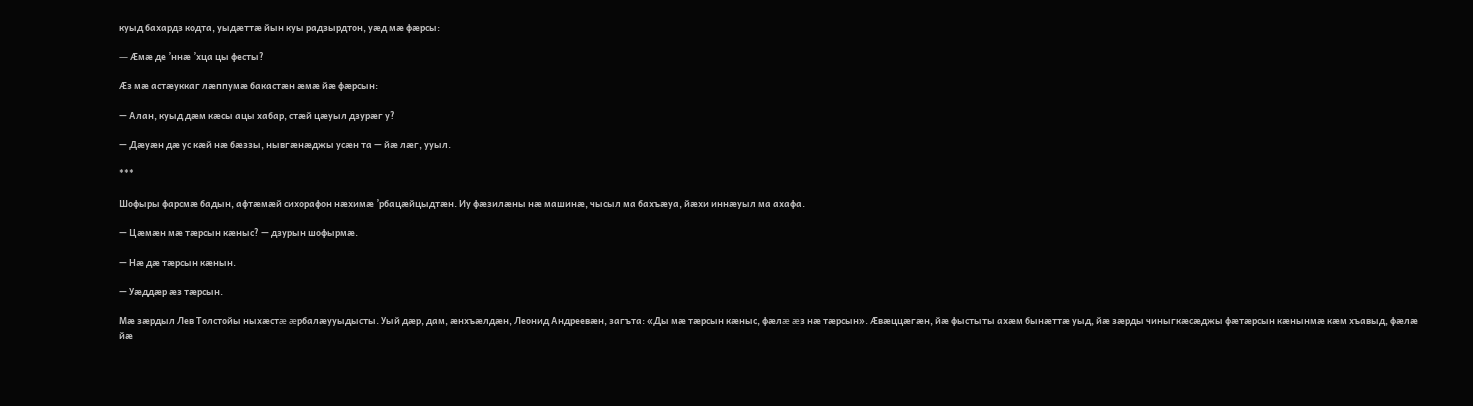куыд бахардз кодта, уыдæттæ йын куы радзырдтон, уæд мæ фæрсы:

— Æмæ де ’ннæ ’хца цы фесты?

Æз мæ астæуккаг лæппумæ бакастæн æмæ йæ фæрсын:

— Алан, куыд дæм кæсы ацы хабар, стæй цæуыл дзурæг у?

— Дæуæн дæ ус кæй нæ бæззы, нывгæнæджы усæн та — йæ лæг, ууыл.

***

Шофыры фарсмæ бадын, афтæмæй сихорафон нæхимæ ’рбацæйцыдтæн. Иу фæзилæны нæ машинæ, чысыл ма бахъæуа, йæхи иннæуыл ма ахафа.

— Цæмæн мæ тæрсын кæныс? — дзурын шофырмæ.

— Нæ дæ тæрсын кæнын.

— Уæддæр æз тæрсын.

Мæ зæрдыл Лев Толстойы ныхæстæ æрбалæууыдысты. Уый дæр, дам, æнхъæлдæн, Леонид Андреевæн, загъта: «Ды мæ тæрсын кæныс, фæлæ æз нæ тæрсын». Æвæццæгæн, йæ фыстыты ахæм бынæттæ уыд, йæ зæрды чиныгкæсæджы фæтæрсын кæнынмæ кæм хъавыд, фæлæ йæ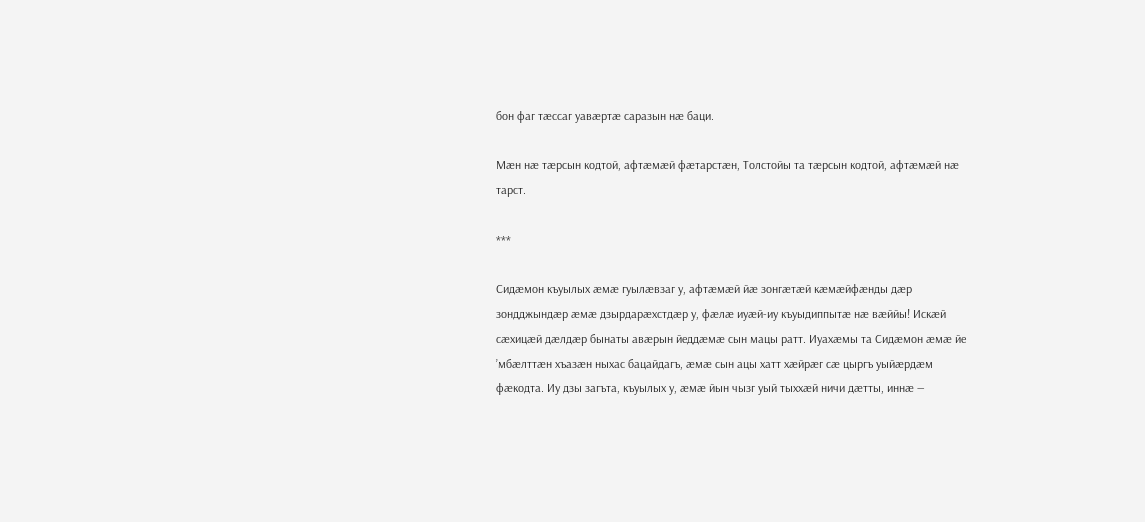бон фаг тæссаг уавæртæ саразын нæ баци.

Мæн нæ тæрсын кодтой, афтæмæй фæтарстæн, Толстойы та тæрсын кодтой, афтæмæй нæ тарст.

***

Сидæмон къуылых æмæ гуылæвзаг у, афтæмæй йæ зонгæтæй кæмæйфæнды дæр зондджындæр æмæ дзырдарæхстдæр у, фæлæ иуæй-иу къуыдиппытæ нæ вæййы! Искæй сæхицæй дæлдæр бынаты авæрын йеддæмæ сын мацы ратт. Иуахæмы та Сидæмон æмæ йе ’мбæлттæн хъазæн ныхас бацайдагъ, æмæ сын ацы хатт хæйрæг сæ цыргъ уыйæрдæм фæкодта. Иу дзы загъта, къуылых у, æмæ йын чызг уый тыххæй ничи дæтты, иннæ —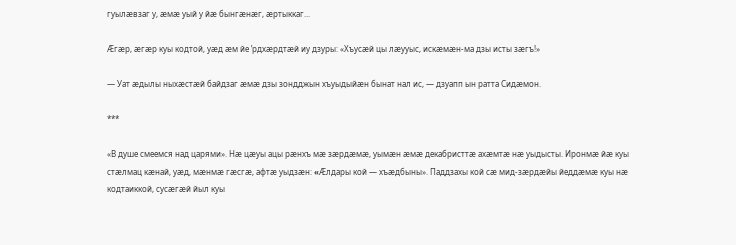гуылæвзаг у, æмæ уый у йæ бынгæнæг, æртыккаг...

Æгæр, æгæр куы кодтой, уæд æм йе ’рдхæрдтæй иу дзуры: «Хъусæй цы лæууыс, искæмæн-ма дзы исты зæгъ!»

— Уат æдылы ныхæстæй байдзаг æмæ дзы зондджын хъуыдыйæн бынат нал ис, — дзуапп ын ратта Сидæмон.

***

«В душе смеемся над царями». Нæ цæуы ацы рæнхъ мæ зæрдæмæ, уымæн æмæ декабристтæ ахæмтæ нæ уыдысты. Иронмæ йæ куы стæлмац кæнай, уæд, мæнмæ гæсгæ, афтæ уыдзæн: «Æлдары кой — хъæдбыны». Паддзахы кой сæ мид-зæрдæйы йеддæмæ куы нæ кодтаиккой, сусæгæй йыл куы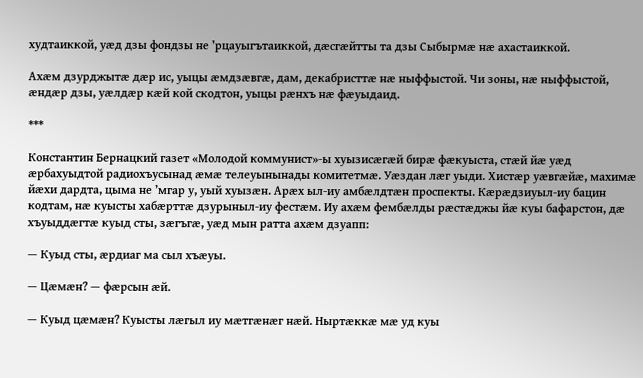худтаиккой, уæд дзы фондзы не ’рцауыгътаиккой, дæсгæйтты та дзы Сыбырмæ нæ ахастаиккой.

Ахæм дзурджытæ дæр ис, уыцы æмдзæвгæ, дам, декабристтæ нæ ныффыстой. Чи зоны, нæ ныффыстой, æндæр дзы, уæлдæр кæй кой скодтон, уыцы рæнхъ нæ фæуыдаид.

***

Константин Бернацкий газет «Молодой коммунист»-ы хуызисæгæй бирæ фæкуыста, стæй йæ уæд æрбахуыдтой радиохъусынад æмæ телеуынынады комитетмæ. Уæздан лæг уыди. Хистæр уæвгæйæ, махимæ йæхи дардта, цыма не ’мгар у, уый хуызæн. Арæх ыл-иу амбæлдтæн проспекты. Кæрæдзиуыл-иу бацин кодтам, нæ куысты хабæрттæ дзурыныл-иу фестæм. Иу ахæм фембæлды рæстæджы йæ куы бафарстон, дæ хъуыддæгтæ куыд сты, зæгъгæ, уæд мын ратта ахæм дзуапп:

— Куыд сты, æрдиаг ма сыл хъæуы.

— Цæмæн? — фæрсын æй.

— Куыд цæмæн? Куысты лæгыл иу мæтгæнæг нæй. Ныртæккæ мæ уд куы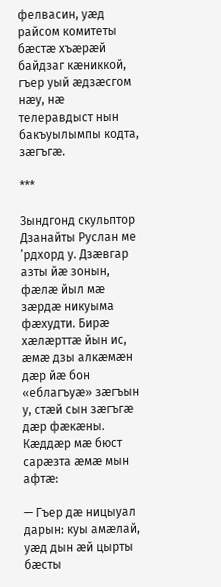фелвасин, уæд райсом комитеты бæстæ хъæрæй байдзаг кæниккой, гъер уый æдзæсгом нæу, нæ телеравдыст нын бакъуылымпы кодта, зæгъгæ.

***

Зындгонд скульптор Дзанайты Руслан ме ’рдхорд у. Дзæвгар азты йæ зонын, фæлæ йыл мæ зæрдæ никуыма фæхудти. Бирæ хæлæрттæ йын ис, æмæ дзы алкæмæн дæр йæ бон «еблагъуæ» зæгъын у, стæй сын зæгъгæ дæр фæкæны. Кæддæр мæ бюст сарæзта æмæ мын афтæ:

— Гъер дæ ницыуал дарын: куы амæлай, уæд дын æй цырты бæсты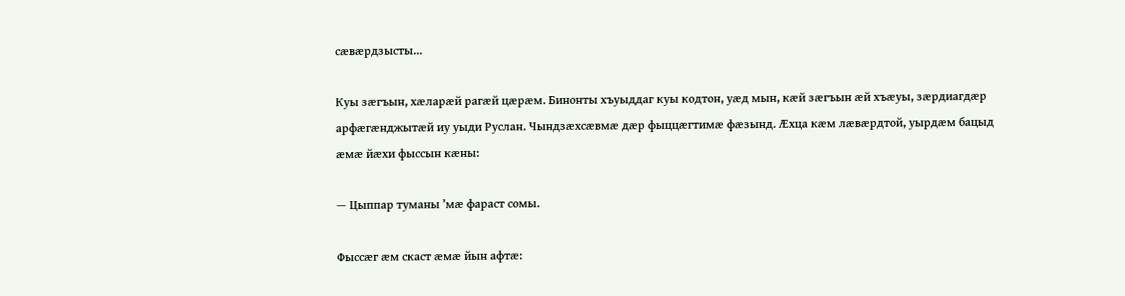сæвæрдзысты...

Куы зæгъын, хæларæй рагæй цæрæм. Бинонты хъуыддаг куы кодтон, уæд мын, кæй зæгъын æй хъæуы, зæрдиагдæр арфæгæнджытæй иу уыди Руслан. Чындзæхсæвмæ дæр фыццæгтимæ фæзынд. Æхца кæм лæвæрдтой, уырдæм бацыд æмæ йæхи фыссын кæны:

— Цыппар туманы ’мæ фараст сомы.

Фыссæг æм скаст æмæ йын афтæ: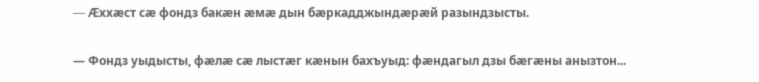— Æххæст сæ фондз бакæн æмæ дын бæркадджындæрæй разындзысты.

— Фондз уыдысты, фæлæ сæ лыстæг кæнын бахъуыд: фæндагыл дзы бæгæны анызтон...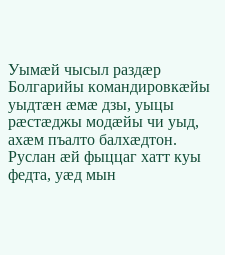Уымæй чысыл раздæр Болгарийы командировкæйы уыдтæн æмæ дзы, уыцы рæстæджы модæйы чи уыд, ахæм пъалто балхæдтон. Руслан æй фыццаг хатт куы федта, уæд мын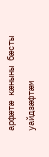арфæтæ кæныны бæсты уайдзæфтæм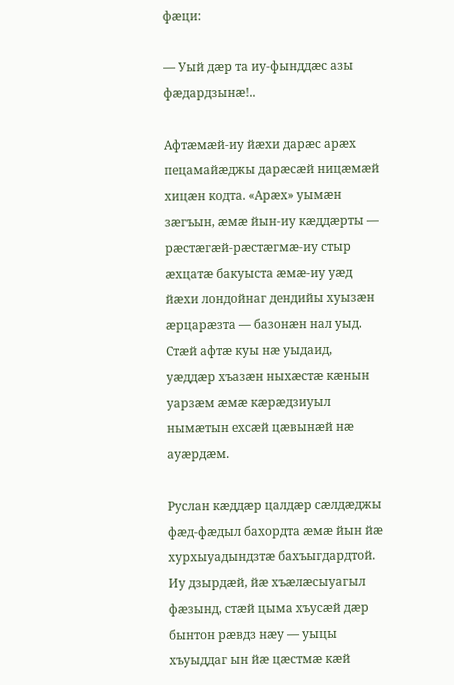фæци:

— Уый дæр та иу-фынддæс азы фæдардзынæ!..

Афтæмæй-иу йæхи дарæс арæх пецамайæджы дарæсæй ницæмæй хицæн кодта. «Арæх» уымæн зæгъын, æмæ йын-иу кæддæрты — рæстæгæй-рæстæгмæ-иу стыр æхцатæ бакуыста æмæ-иу уæд йæхи лондойнаг дендийы хуызæн æрцарæзта — базонæн нал уыд. Стæй афтæ куы нæ уыдаид, уæддæр хъазæн ныхæстæ кæнын уарзæм æмæ кæрæдзиуыл нымæтын ехсæй цæвынæй нæ ауæрдæм.

Руслан кæддæр цалдæр сæлдæджы фæд-фæдыл бахордта æмæ йын йæ хурхыуадындзтæ бахъыгдардтой. Иу дзырдæй, йæ хъæлæсыуагыл фæзынд, стæй цыма хъусæй дæр бынтон рæвдз нæу — уыцы хъуыддаг ын йæ цæстмæ кæй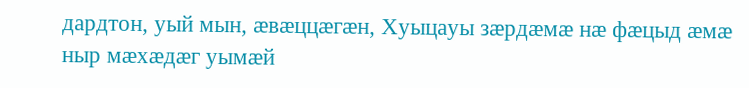дардтон, уый мын, æвæццæгæн, Хуыцауы зæрдæмæ нæ фæцыд æмæ ныр мæхæдæг уымæй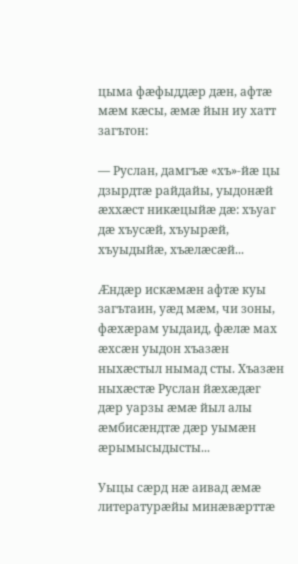цыма фæфыддæр дæн, афтæ мæм кæсы, æмæ йын иу хатт загътон:

— Руслан, дамгъæ «хъ»-йæ цы дзырдтæ райдайы, уыдонæй æххæст никæцыйæ дæ: хъуаг дæ хъусæй, хъуырæй, хъуыдыйæ, хъæлæсæй...

Æндæр искæмæн афтæ куы загътаин, уæд мæм, чи зоны, фæхæрам уыдаид, фæлæ мах æхсæн уыдон хъазæн ныхæстыл нымад сты. Хъазæн ныхæстæ Руслан йæхæдæг дæр уарзы æмæ йыл алы æмбисæндтæ дæр уымæн æрымысыдысты...

Уыцы сæрд нæ аивад æмæ литературæйы минæвæрттæ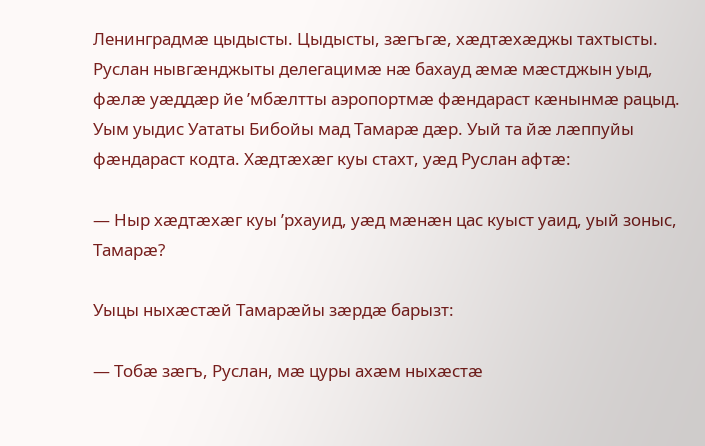Ленинградмæ цыдысты. Цыдысты, зæгъгæ, хæдтæхæджы тахтысты. Руслан нывгæнджыты делегацимæ нæ бахауд æмæ мæстджын уыд, фæлæ уæддæр йе ’мбæлтты аэропортмæ фæндараст кæнынмæ рацыд. Уым уыдис Уататы Бибойы мад Тамарæ дæр. Уый та йæ лæппуйы фæндараст кодта. Хæдтæхæг куы стахт, уæд Руслан афтæ:

— Ныр хæдтæхæг куы ’рхауид, уæд мæнæн цас куыст уаид, уый зоныс, Тамарæ?

Уыцы ныхæстæй Тамарæйы зæрдæ барызт:

— Тобæ зæгъ, Руслан, мæ цуры ахæм ныхæстæ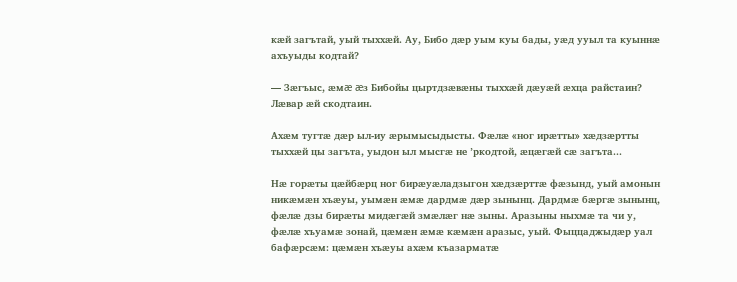кæй загътай, уый тыххæй. Ау, Бибо дæр уым куы бады, уæд ууыл та куыннæ ахъуыды кодтай?

— Зæгъыс, æмæ æз Бибойы цыртдзæвæны тыххæй дæуæй æхца райстаин? Лæвар æй скодтаин.

Ахæм тугтæ дæр ыл-иу æрымысыдысты. Фæлæ «ног ирæтты» хæдзæртты тыххæй цы загъта, уыдон ыл мысгæ не ’ркодтой, æцæгæй сæ загъта...

Нæ горæты цæйбæрц ног бирæуæладзыгон хæдзæрттæ фæзынд, уый амонын никæмæн хъæуы, уымæн æмæ дардмæ дæр зынынц. Дардмæ бæргæ зынынц, фæлæ дзы бирæты мидæгæй змæлæг нæ зыны. Аразыны ныхмæ та чи у, фæлæ хъуамæ зонай, цæмæн æмæ кæмæн аразыс, уый. Фыццаджыдæр уал бафæрсæм: цæмæн хъæуы ахæм къазарматæ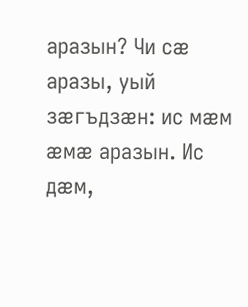аразын? Чи сæ аразы, уый зæгъдзæн: ис мæм æмæ аразын. Ис дæм,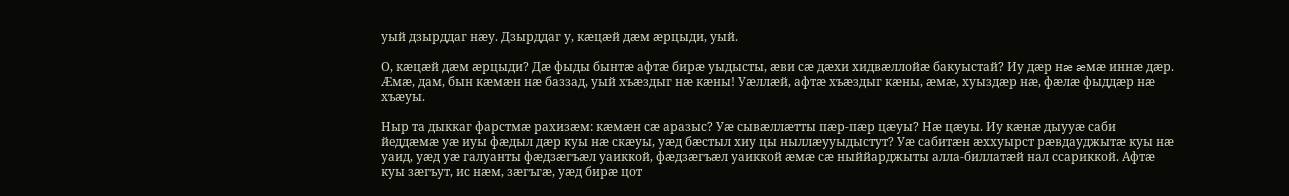уый дзырддаг нæу. Дзырддаг у, кæцæй дæм æрцыди, уый.

О, кæцæй дæм æрцыди? Дæ фыды бынтæ афтæ бирæ уыдысты, æви сæ дæхи хидвæллойæ бакуыстай? Иу дæр нæ æмæ иннæ дæр. Æмæ, дам, бын кæмæн нæ баззад, уый хъæздыг нæ кæны! Уæллæй, афтæ хъæздыг кæны, æмæ, хуыздæр нæ, фæлæ фыддæр нæ хъæуы.

Ныр та дыккаг фарстмæ рахизæм: кæмæн сæ аразыс? Уæ сывæллæтты пæр-пæр цæуы? Нæ цæуы. Иу кæнæ дыууæ саби йеддæмæ уæ иуы фæдыл дæр куы нæ скæуы, уæд бæстыл хиу цы ныллæууыдыстут? Уæ сабитæн æххуырст рæвдауджытæ куы нæ уаид, уæд уæ галуанты фæдзæгъæл уаиккой, фæдзæгъæл уаиккой æмæ сæ ныййарджыты алла-биллатæй нал ссариккой. Афтæ куы зæгъут, ис нæм, зæгъгæ, уæд бирæ цот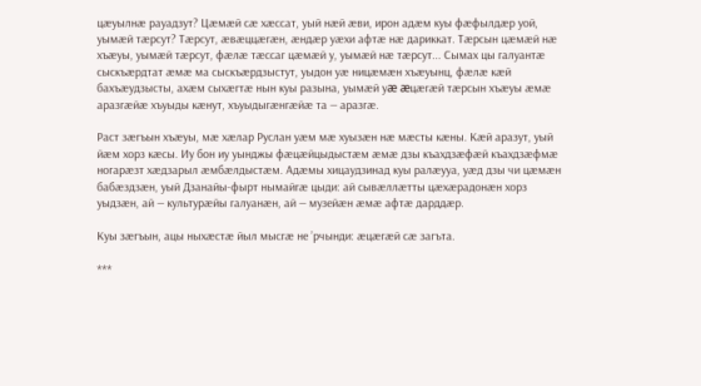цæуылнæ рауадзут? Цæмæй сæ хæссат, уый нæй æви, ирон адæм куы фæфылдæр уой, уымæй тæрсут? Тæрсут, æвæццæгæн, æндæр уæхи афтæ нæ дариккат. Тæрсын цæмæй нæ хъæуы, уымæй тæрсут, фæлæ тæссаг цæмæй у, уымæй нæ тæрсут... Сымах цы галуантæ сыскъæрдтат æмæ ма сыскъæрдзыстут, уыдон уæ ницæмæн хъæуынц, фæлæ кæй бахъæудзысты, ахæм сыхæгтæ нын куы разына, уымæй уæ æцæгæй тæрсын хъæуы æмæ аразгæйæ хъуыды кæнут, хъуыдыгæнгæйæ та — аразгæ.

Раст зæгъын хъæуы, мæ хæлар Руслан уæм мæ хуызæн нæ мæсты кæны. Кæй аразут, уый йæм хорз кæсы. Иу бон иу уынджы фæцæйцыдыстæм æмæ дзы къахдзæфæй къахдзæфмæ ногарæзт хæдзарыл æмбæлдыстæм. Адæмы хицаудзинад куы ралæууа, уæд дзы чи цæмæн бабæздзæн, уый Дзанайы-фырт нымайгæ цыди: ай сывæллæтты цæхæрадонæн хорз уыдзæн, ай — культурæйы галуанæн, ай — музейæн æмæ афтæ дарддæр.

Куы зæгъын, ацы ныхæстæ йыл мысгæ не ’рчынди: æцæгæй сæ загъта.

***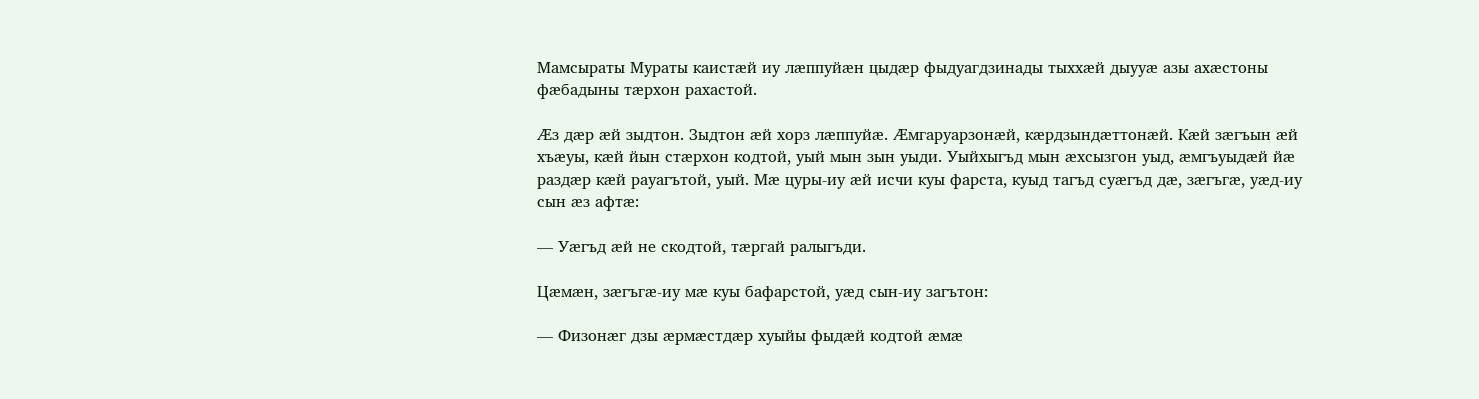Мамсыраты Мураты каистæй иу лæппуйæн цыдæр фыдуагдзинады тыххæй дыууæ азы ахæстоны фæбадыны тæрхон рахастой.

Æз дæр æй зыдтон. Зыдтон æй хорз лæппуйæ. Æмгаруарзонæй, кæрдзындæттонæй. Кæй зæгъын æй хъæуы, кæй йын стæрхон кодтой, уый мын зын уыди. Уыйхыгъд мын æхсызгон уыд, æмгъуыдæй йæ раздæр кæй рауагътой, уый. Мæ цуры-иу æй исчи куы фарста, куыд тагъд суæгъд дæ, зæгъгæ, уæд-иу сын æз афтæ:

— Уæгъд æй не скодтой, тæргай ралыгъди.

Цæмæн, зæгъгæ-иу мæ куы бафарстой, уæд сын-иу загътон:

— Физонæг дзы æрмæстдæр хуыйы фыдæй кодтой æмæ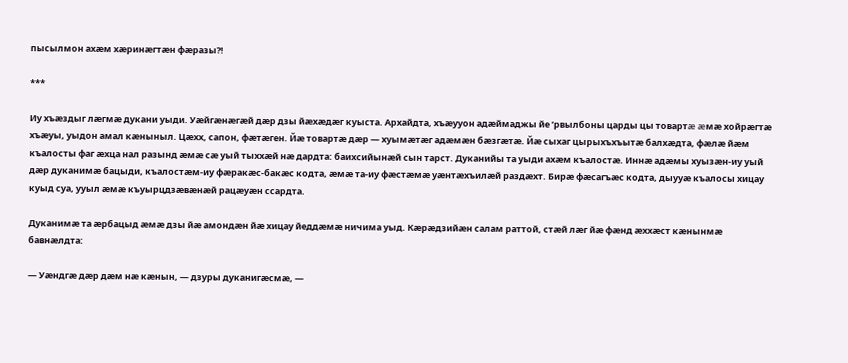пысылмон ахæм хæринæгтæн фæразы?!

***

Иу хъæздыг лæгмæ дукани уыди. Уæйгæнæгæй дæр дзы йæхæдæг куыста. Архайдта, хъæууон адæймаджы йе ’рвылбоны царды цы товартæ æмæ хойрæгтæ хъæуы, уыдон амал кæныныл. Цæхх, сапон, фæтæген. Йæ товартæ дæр — хуымæтæг адæмæн бæзгæтæ. Йæ сыхаг цырыхъхъытæ балхæдта, фæлæ йæм къалосты фаг æхца нал разынд æмæ сæ уый тыххæй нæ дардта: баихсийынæй сын тарст. Дуканийы та уыди ахæм къалостæ. Иннæ адæмы хуызæн-иу уый дæр дуканимæ бацыди, къалостæм-иу фæракæс-бакæс кодта, æмæ та-иу фæстæмæ уæнтæхъилæй раздæхт. Бирæ фæсагъæс кодта, дыууæ къалосы хицау куыд суа, ууыл æмæ къуырцдзæвæнæй рацæуæн ссардта.

Дуканимæ та æрбацыд æмæ дзы йæ амондæн йæ хицау йеддæмæ ничима уыд. Кæрæдзийæн салам раттой, стæй лæг йæ фæнд æххæст кæнынмæ бавнæлдта:

— Уæндгæ дæр дæм нæ кæнын, — дзуры дуканигæсмæ, —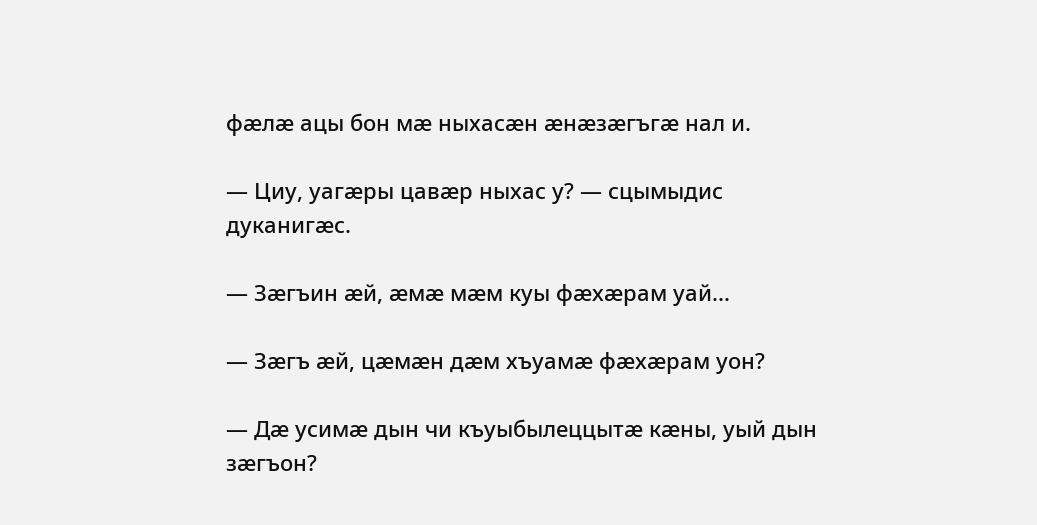фæлæ ацы бон мæ ныхасæн æнæзæгъгæ нал и.

— Циу, уагæры цавæр ныхас у? — сцымыдис дуканигæс.

— Зæгъин æй, æмæ мæм куы фæхæрам уай...

— Зæгъ æй, цæмæн дæм хъуамæ фæхæрам уон?

— Дæ усимæ дын чи къуыбылеццытæ кæны, уый дын зæгъон?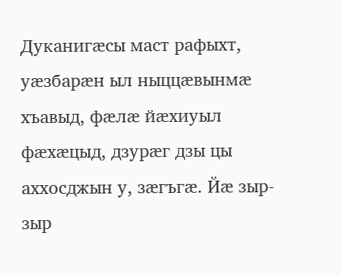Дуканигæсы маст рафыхт, уæзбарæн ыл ныццæвынмæ хъавыд, фæлæ йæхиуыл фæхæцыд, дзурæг дзы цы аххосджын у, зæгъгæ. Йæ зыр-зыр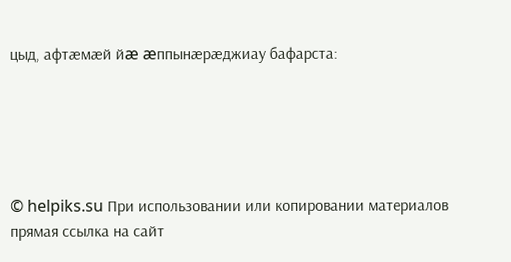цыд, афтæмæй йæ æппынæрæджиау бафарста:





© helpiks.su При использовании или копировании материалов прямая ссылка на сайт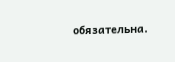обязательна.